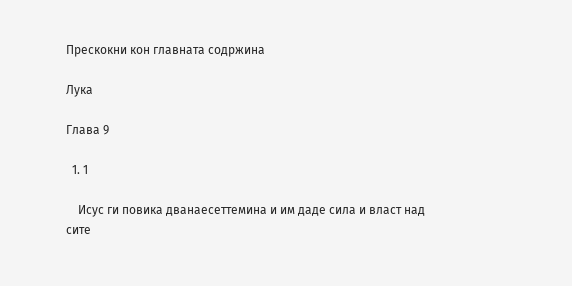Прескокни кон главната содржина

Лука

Глава 9

  1. 1

    Исус ги повика дванаесеттемина и им даде сила и власт над сите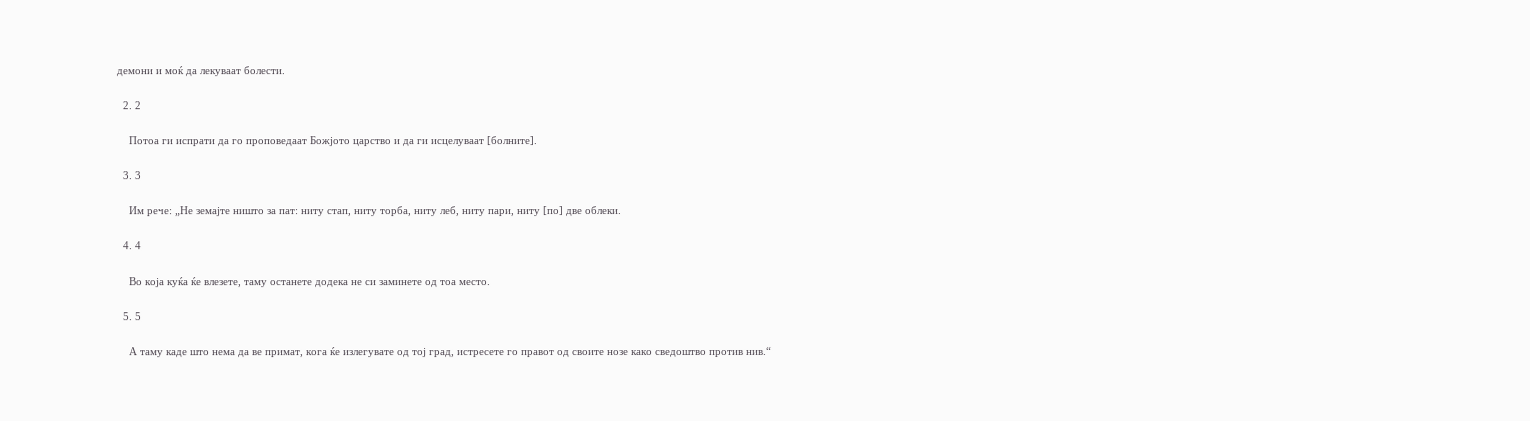демони и моќ да лекуваат болести.

  2. 2

    Потоа ги испрати да го проповедаат Божјото царство и да ги исцелуваат [болните].

  3. 3

    Им рече: „Не земајте ништо за пат: ниту стап, ниту торба, ниту леб, ниту пари, ниту [по] две облеки.

  4. 4

    Во која куќа ќе влезете, таму останете додека не си заминете од тоа место.

  5. 5

    А таму каде што нема да ве примат, кога ќе излегувате од тој град, истресете го правот од своите нозе како сведоштво против нив.“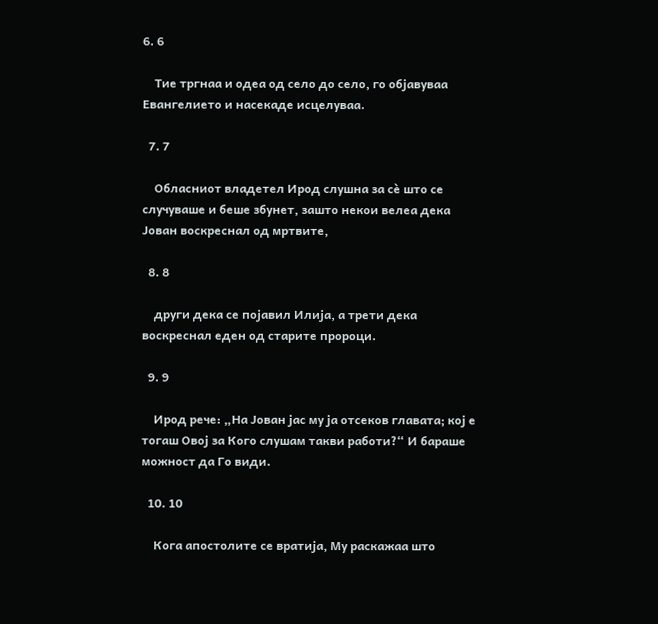6. 6

    Тие тргнаа и одеа од село до село, го објавуваа Евангелието и насекаде исцелуваа.

  7. 7

    Обласниот владетел Ирод слушна за сѐ што се случуваше и беше збунет, зашто некои велеа дека Јован воскреснал од мртвите,

  8. 8

    други дека се појавил Илија, а трети дека воскреснал еден од старите пророци.

  9. 9

    Ирод рече: „На Јован јас му ја отсеков главата; кој е тогаш Овој за Кого слушам такви работи?“ И бараше можност да Го види.

  10. 10

    Кога апостолите се вратија, Му раскажаа што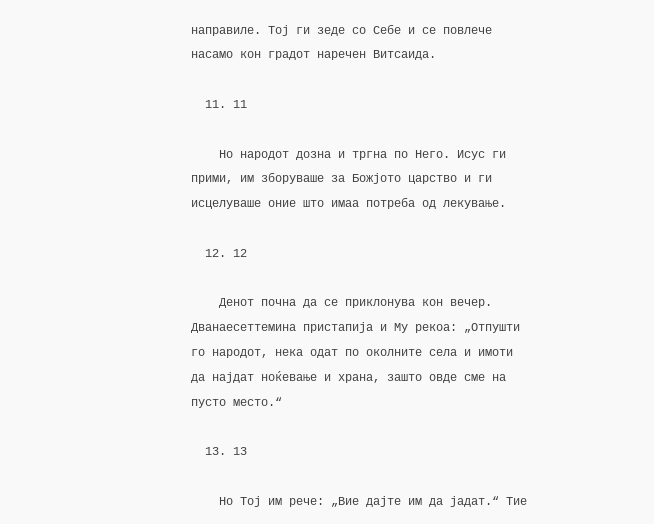направиле. Тој ги зеде со Себе и се повлече насамо кон градот наречен Витсаида.

  11. 11

    Но народот дозна и тргна по Него. Исус ги прими, им зборуваше за Божјото царство и ги исцелуваше оние што имаа потреба од лекување.

  12. 12

    Денот почна да се приклонува кон вечер. Дванаесеттемина пристапија и Му рекоа: „Отпушти го народот, нека одат по околните села и имоти да најдат ноќевање и храна, зашто овде сме на пусто место.“

  13. 13

    Но Тој им рече: „Вие дајте им да јадат.“ Тие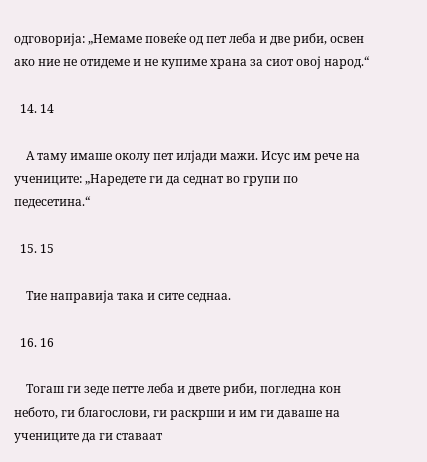одговорија: „Немаме повеќе од пет леба и две риби, освен ако ние не отидеме и не купиме храна за сиот овој народ.“

  14. 14

    А таму имаше околу пет илјади мажи. Исус им рече на учениците: „Наредете ги да седнат во групи по педесетина.“

  15. 15

    Тие направија така и сите седнаа.

  16. 16

    Тогаш ги зеде петте леба и двете риби, погледна кон небото, ги благослови, ги раскрши и им ги даваше на учениците да ги ставаат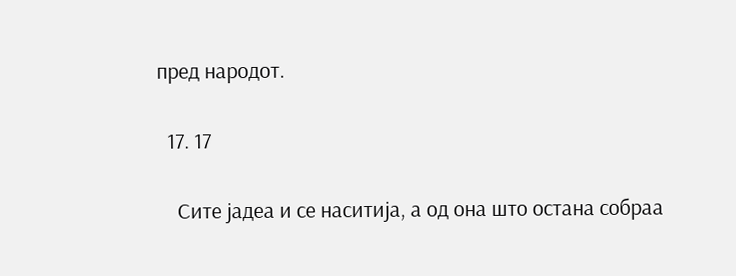пред народот.

  17. 17

    Сите јадеа и се наситија, а од она што остана собраа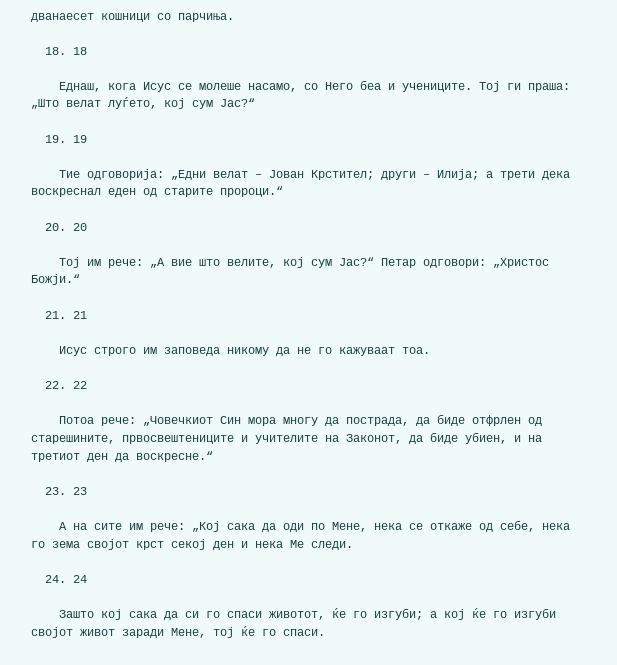дванаесет кошници со парчиња.

  18. 18

    Еднаш, кога Исус се молеше насамо, со Него беа и учениците. Тој ги праша: „Што велат луѓето, кој сум Јас?“

  19. 19

    Тие одговорија: „Едни велат – Јован Крстител; други – Илија; а трети дека воскреснал еден од старите пророци.“

  20. 20

    Тој им рече: „А вие што велите, кој сум Јас?“ Петар одговори: „Христос Божји.“

  21. 21

    Исус строго им заповеда никому да не го кажуваат тоа.

  22. 22

    Потоа рече: „Човечкиот Син мора многу да пострада, да биде отфрлен од старешините, првосвештениците и учителите на Законот, да биде убиен, и на третиот ден да воскресне.“

  23. 23

    А на сите им рече: „Кој сака да оди по Мене, нека се откаже од себе, нека го зема својот крст секој ден и нека Ме следи.

  24. 24

    Зашто кој сака да си го спаси животот, ќе го изгуби; а кој ќе го изгуби својот живот заради Мене, тој ќе го спаси.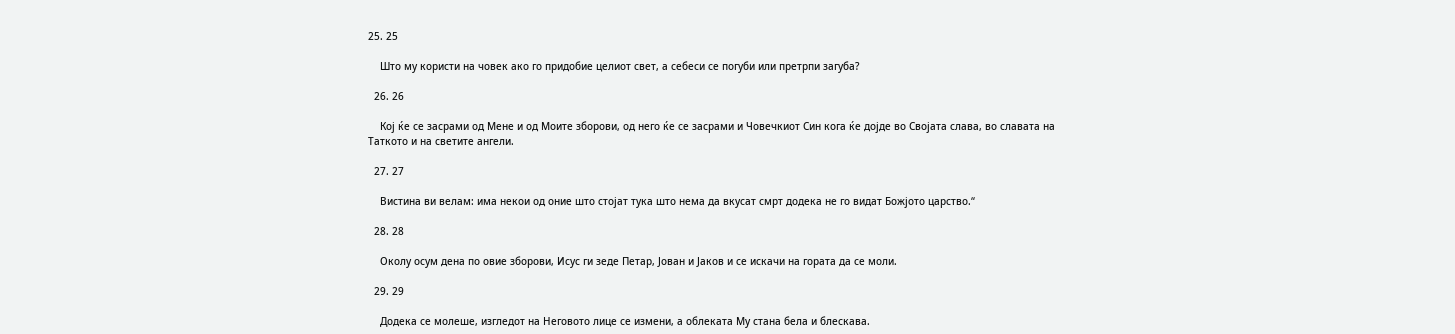25. 25

    Што му користи на човек ако го придобие целиот свет, а себеси се погуби или претрпи загуба?

  26. 26

    Кој ќе се засрами од Мене и од Моите зборови, од него ќе се засрами и Човечкиот Син кога ќе дојде во Својата слава, во славата на Таткото и на светите ангели.

  27. 27

    Вистина ви велам: има некои од оние што стојат тука што нема да вкусат смрт додека не го видат Божјото царство.“

  28. 28

    Околу осум дена по овие зборови, Исус ги зеде Петар, Јован и Јаков и се искачи на гората да се моли.

  29. 29

    Додека се молеше, изгледот на Неговото лице се измени, а облеката Му стана бела и блескава.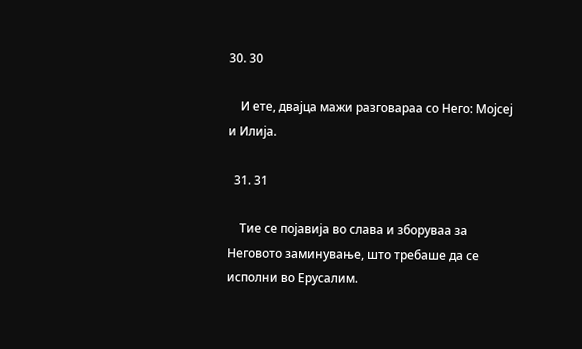30. 30

    И ете, двајца мажи разговараа со Него: Мојсеј и Илија.

  31. 31

    Тие се појавија во слава и зборуваа за Неговото заминување, што требаше да се исполни во Ерусалим.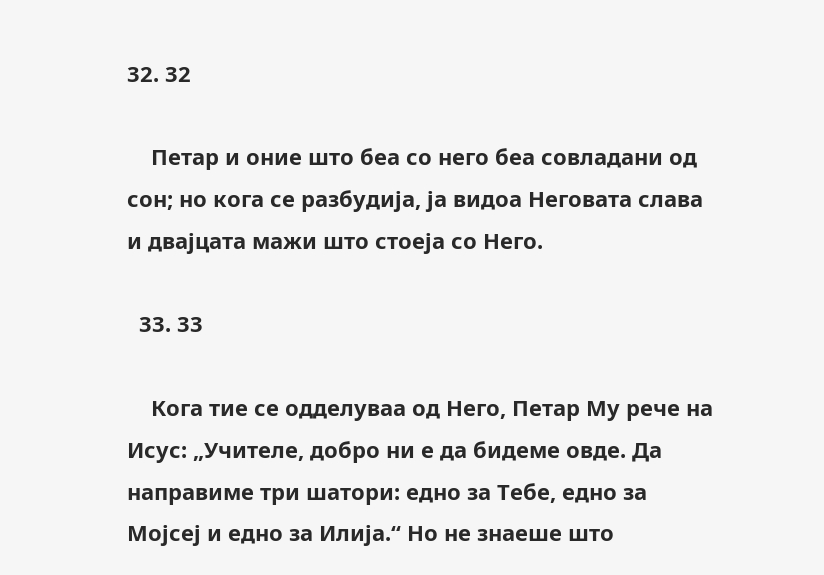32. 32

    Петар и оние што беа со него беа совладани од сон; но кога се разбудија, ја видоа Неговата слава и двајцата мажи што стоеја со Него.

  33. 33

    Кога тие се одделуваа од Него, Петар Му рече на Исус: „Учителе, добро ни е да бидеме овде. Да направиме три шатори: едно за Тебе, едно за Мојсеј и едно за Илија.“ Но не знаеше што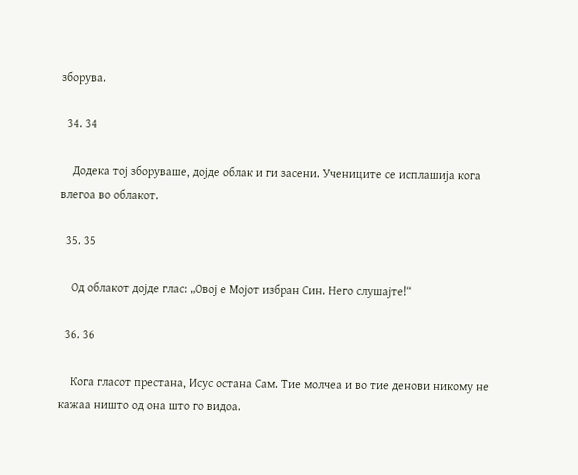зборува.

  34. 34

    Додека тој зборуваше, дојде облак и ги засени. Учениците се исплашија кога влегоа во облакот.

  35. 35

    Од облакот дојде глас: „Овој е Мојот избран Син. Него слушајте!“

  36. 36

    Кога гласот престана, Исус остана Сам. Тие молчеа и во тие денови никому не кажаа ништо од она што го видоа.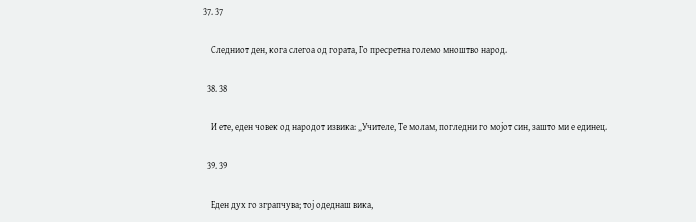37. 37

    Следниот ден, кога слегоа од гората, Го пресретна големо мноштво народ.

  38. 38

    И ете, еден човек од народот извика: „Учителе, Те молам, погледни го мојот син, зашто ми е единец.

  39. 39

    Еден дух го зграпчува; тој одеднаш вика,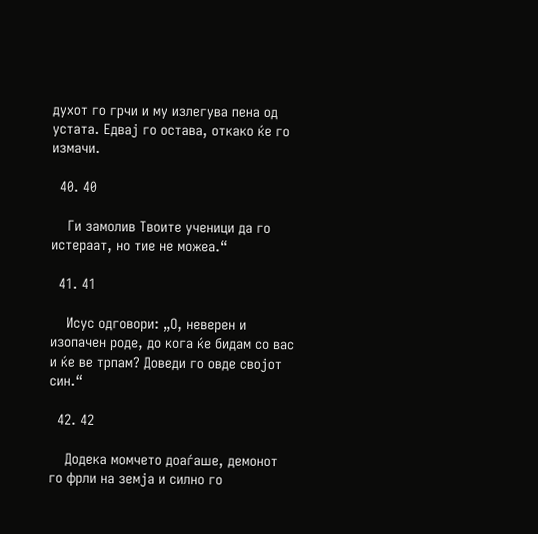духот го грчи и му излегува пена од устата. Едвај го остава, откако ќе го измачи.

  40. 40

    Ги замолив Твоите ученици да го истераат, но тие не можеа.“

  41. 41

    Исус одговори: „О, неверен и изопачен роде, до кога ќе бидам со вас и ќе ве трпам? Доведи го овде својот син.“

  42. 42

    Додека момчето доаѓаше, демонот го фрли на земја и силно го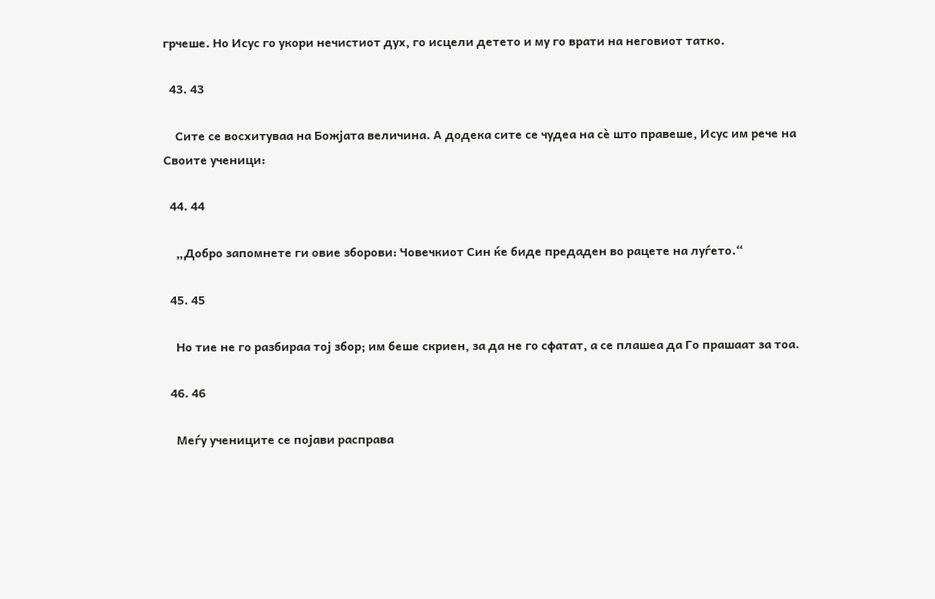грчеше. Но Исус го укори нечистиот дух, го исцели детето и му го врати на неговиот татко.

  43. 43

    Сите се восхитуваа на Божјата величина. А додека сите се чудеа на сѐ што правеше, Исус им рече на Своите ученици:

  44. 44

    „Добро запомнете ги овие зборови: Човечкиот Син ќе биде предаден во рацете на луѓето.“

  45. 45

    Но тие не го разбираа тој збор; им беше скриен, за да не го сфатат, а се плашеа да Го прашаат за тоа.

  46. 46

    Меѓу учениците се појави расправа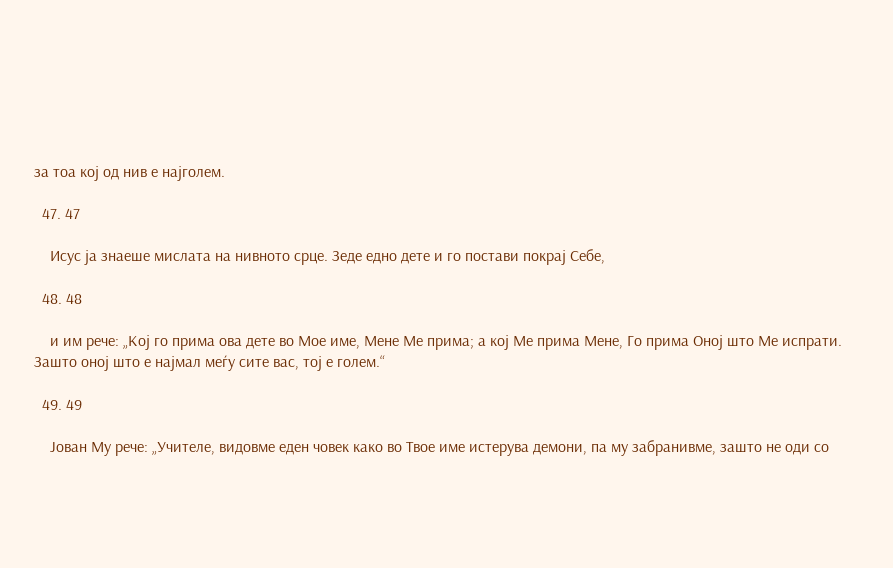за тоа кој од нив е најголем.

  47. 47

    Исус ја знаеше мислата на нивното срце. Зеде едно дете и го постави покрај Себе,

  48. 48

    и им рече: „Кој го прима ова дете во Мое име, Мене Ме прима; а кој Ме прима Мене, Го прима Оној што Ме испрати. Зашто оној што е најмал меѓу сите вас, тој е голем.“

  49. 49

    Јован Му рече: „Учителе, видовме еден човек како во Твое име истерува демони, па му забранивме, зашто не оди со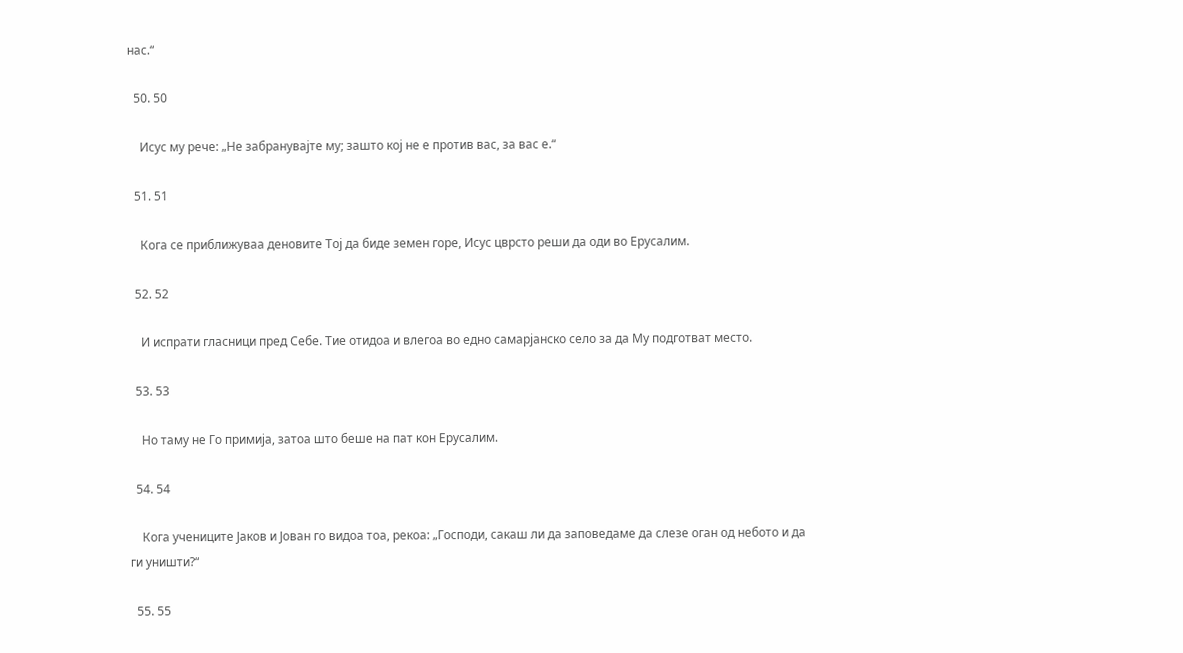нас.“

  50. 50

    Исус му рече: „Не забранувајте му; зашто кој не е против вас, за вас е.“

  51. 51

    Кога се приближуваа деновите Тој да биде земен горе, Исус цврсто реши да оди во Ерусалим.

  52. 52

    И испрати гласници пред Себе. Тие отидоа и влегоа во едно самарјанско село за да Му подготват место.

  53. 53

    Но таму не Го примија, затоа што беше на пат кон Ерусалим.

  54. 54

    Кога учениците Јаков и Јован го видоа тоа, рекоа: „Господи, сакаш ли да заповедаме да слезе оган од небото и да ги уништи?“

  55. 55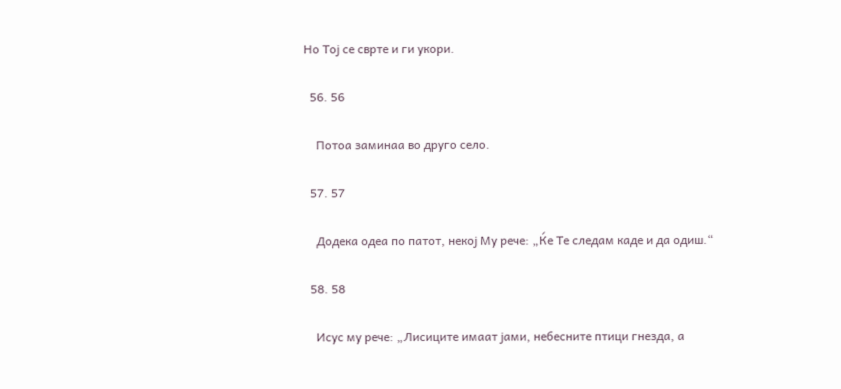Но Тој се сврте и ги укори.

  56. 56

    Потоа заминаа во друго село.

  57. 57

    Додека одеа по патот, некој Му рече: „Ќе Те следам каде и да одиш.“

  58. 58

    Исус му рече: „Лисиците имаат јами, небесните птици гнезда, а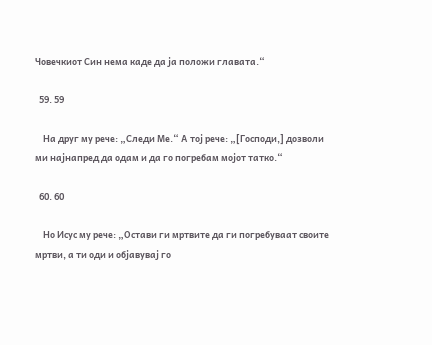Човечкиот Син нема каде да ја положи главата.“

  59. 59

    На друг му рече: „Следи Ме.“ А тој рече: „[Господи,] дозволи ми најнапред да одам и да го погребам мојот татко.“

  60. 60

    Но Исус му рече: „Остави ги мртвите да ги погребуваат своите мртви, а ти оди и објавувај го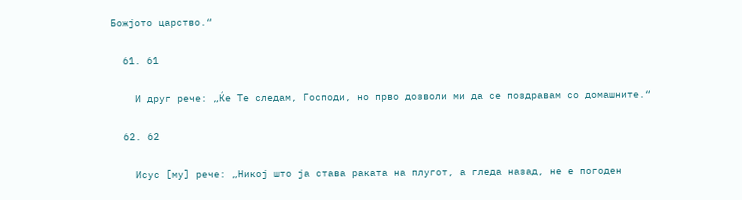Божјото царство.“

  61. 61

    И друг рече: „Ќе Те следам, Господи, но прво дозволи ми да се поздравам со домашните.“

  62. 62

    Исус [му] рече: „Никој што ја става раката на плугот, а гледа назад, не е погоден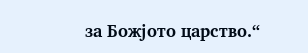за Божјото царство.“